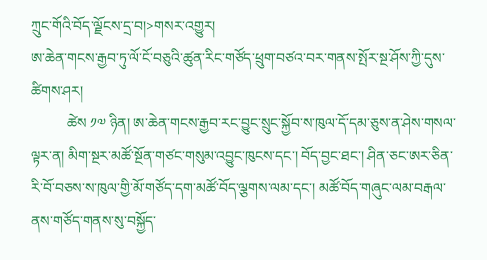ཀྲུང་གོའི་བོད་ལྗོངས་དྲ་བ།>གསར་འགྱུར།
ཨ་ཆེན་གངས་རྒྱབ་ཏུ་ལོ་ངོ་བཅུའི་ཚུན་རིང་གཙོད་ཕྲུག་བཙའ་བར་གནས་སྤོར་སྔ་ཤོས་ཀྱི་དུས་ཚིགས་ཤར།
          ཚེས ༡༧ ཉིན། ཨ་ཆེན་གངས་རྒྱབ་རང་བྱུང་སྲུང་སྐྱོབ་ས་ཁུལ་དོ་དམ་ཅུས་ན་ཤེས་གསལ་ལྟར་ན། མིག་སྔར་མཚོ་སྔོན་གཙང་གསུམ་འབྱུང་ཁུངས་དང་། བོད་བྱང་ཐང་། ཤིན་ཅང་ཨར་ཅིན་རི་བོ་བཅས་ས་ཁུལ་གྱི་མོ་གཙོད་དག་མཚོ་བོད་ལྕགས་ལམ་དང་། མཚོ་བོད་གཞུང་ལམ་བརྒལ་ནས་གཙོད་གནས་སུ་བསྐྱོད་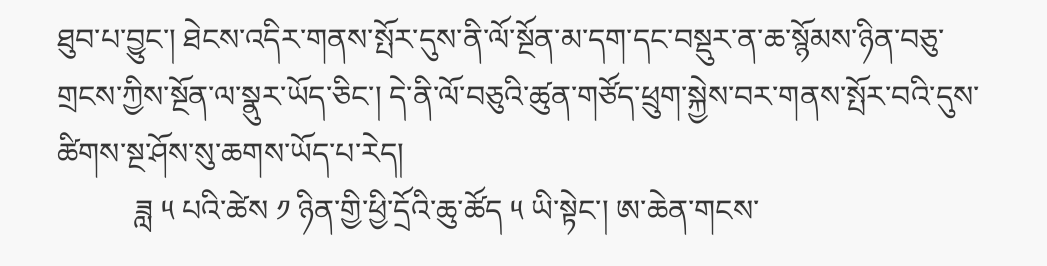ཐུབ་པ་བྱུང་། ཐེངས་འདིར་གནས་སྤོར་དུས་ནི་ལོ་སྔོན་མ་དག་དང་བསྡུར་ན་ཆ་སྙོམས་ཉིན་བཅུ་གྲངས་ཀྱིས་སྔོན་ལ་སྣུར་ཡོད་ཅིང་། དེ་ནི་ལོ་བཅུའི་ཚུན་གཙོད་ཕྲུག་སྐྱེས་བར་གནས་སྤོར་བའི་དུས་ཚིགས་སྔ་ཤོས་སུ་ཆགས་ཡོད་པ་རེད།
          ཟླ ༥ པའི་ཚེས ༡ ཉིན་གྱི་ཕྱི་དྲོའི་ཆུ་ཚོད ༥ ཡི་སྟེང་། ཨ་ཆེན་གངས་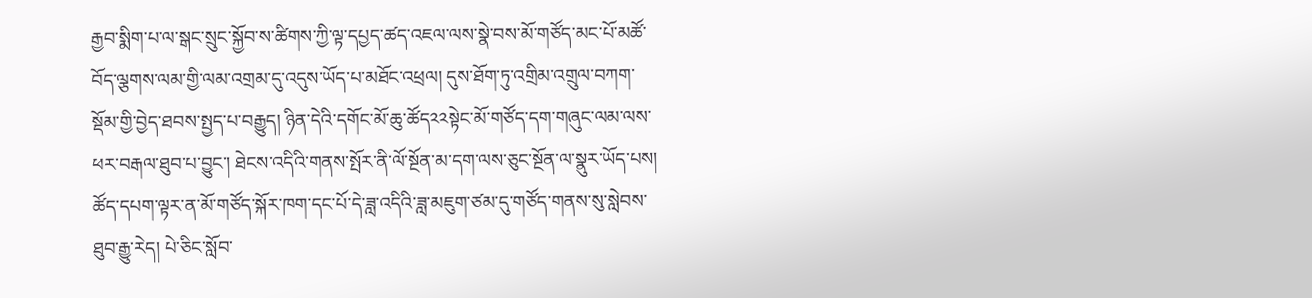རྒྱབ་སྨིག་པ་ལ་སྒང་སྲུང་སྐྱོབ་ས་ཚིགས་ཀྱི་ལྟ་དཔྱད་ཚད་འཇལ་ལས་སྣེ་བས་མོ་གཙོད་མང་པོ་མཚོ་བོད་ལྕགས་ལམ་གྱི་ལམ་འགྲམ་དུ་འདུས་ཡོད་པ་མཐོང་འཕྲལ། དུས་ཐོག་ཏུ་འགྲིམ་འགྲུལ་བཀག་སྡོམ་གྱི་བྱེད་ཐབས་སྤྱད་པ་བརྒྱུད། ཉིན་དེའི་དགོང་མོ་ཆུ་ཚོད༢༢སྟེང་མོ་གཙོད་དག་གཞུང་ལམ་ལས་ཕར་བརྒལ་ཐུབ་པ་བྱུང་། ཐེངས་འདིའི་གནས་སྤོར་ནི་ལོ་སྔོན་མ་དག་ལས་ཅུང་སྔོན་ལ་སྣུར་ཡོད་པས། ཚོད་དཔག་ལྟར་ན་མོ་གཙོད་སྐོར་ཁག་དང་པོ་དེ་ཟླ་འདིའི་ཟླ་མཇུག་ཙམ་དུ་གཙོད་གནས་སུ་སླེབས་ཐུབ་རྒྱུ་རེད། པེ་ཅིང་སློབ་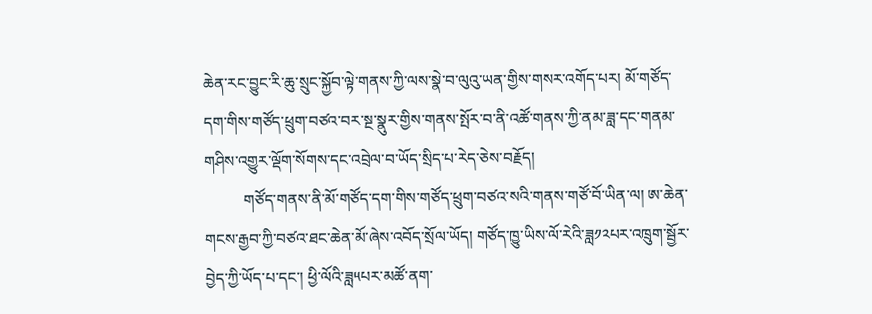ཆེན་རང་བྱུང་རི་ཆུ་སྲུང་སྐྱོབ་ལྟེ་གནས་ཀྱི་ལས་སྣེ་བ་ལུའུ་ཡན་གྱིས་གསར་འགོད་པར། མོ་གཙོད་དག་གིས་གཙོད་ཕྲུག་བཙའ་བར་སྔ་སྣུར་གྱིས་གནས་སྤོར་བ་ནི་འཚོ་གནས་ཀྱི་ནམ་ཟླ་དང་གནམ་གཤིས་འགྱུར་ལྡོག་སོགས་དང་འབྲེལ་བ་ཡོད་སྲིད་པ་རེད་ཅེས་བརྗོད།
          གཙོད་གནས་ནི་མོ་གཙོད་དག་གིས་གཙོད་ཕྲུག་བཙའ་སའི་གནས་གཙོ་བོ་ཡིན་ལ། ཨ་ཆེན་གངས་རྒྱབ་ཀྱི་བཙའ་ཐང་ཆེན་མོ་ཞེས་འབོད་སྲོལ་ཡོད། གཙོད་ཁྱུ་ཡིས་ལོ་རེའི་ཟླ༡༢པར་འཁྲུག་སྦྱོར་བྱེད་ཀྱི་ཡོད་པ་དང་། ཕྱི་ལོའི་ཟླ༥པར་མཚོ་ནག་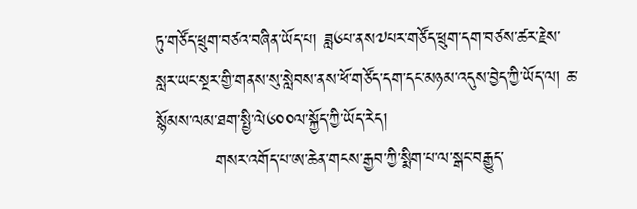ཏུ་གཙོད་ཕྲུག་བཙའ་བཞིན་ཡོད་པ། ཟླ༦པ་ནས༧པར་གཙོད་ཕྲུག་དག་བཙས་ཚར་རྗེས་སླར་ཡང་སྔར་གྱི་གནས་སུ་སླེབས་ནས་ཕོ་གཙོད་དག་དང་མཉམ་འདུས་བྱེད་ཀྱི་ཡོད་ལ། ཆ་སྙོམས་ལམ་ཐག་སྤྱི་ལེ༦༠༠ལ་སྐྱོད་ཀྱི་ཡོད་རེད།
          གསར་འགོད་པ་ཨ་ཆེན་གངས་རྒྱབ་ཀྱི་སྨིག་པ་ལ་སྒང་བརྒྱུད་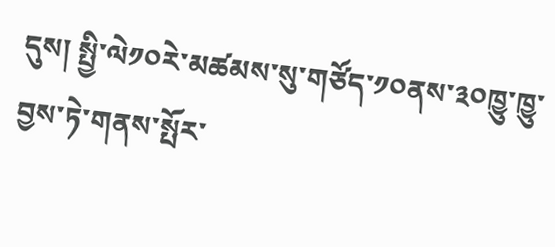དུས། སྤྱི་ལེ༡༠རེ་མཚམས་སུ་གཙོད་༡༠ནས་༣༠ཁྱུ་ཁྱུ་བྱས་ཏེ་གནས་སྤོར་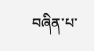བཞིན་པ་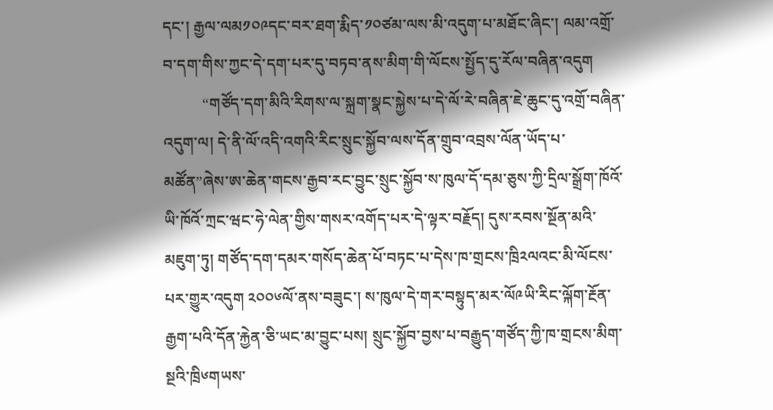དང་། རྒྱལ་ལམ༡༠༩དང་བར་ཐག་རྨིད་༡༠ཙམ་ལས་མི་འདུག་པ་མཐོང་ཞིང་། ལམ་འགྲོ་བ་དག་གིས་ཀྱང་དེ་དག་པར་དུ་བཏབ་ནས་མིག་གི་ལོངས་སྤྱོད་དུ་རོལ་བཞིན་འདུག
          “གཙོད་དག་མིའི་རིགས་ལ་སྐྲག་སྣང་སྐྱེས་པ་དེ་ལོ་རེ་བཞིན་ཇེ་ཆུང་དུ་འགྲོ་བཞིན་འདུག་ལ། དེ་ནི་ལོ་འདི་འགའི་རིང་སྲུང་སྐྱོབ་ལས་དོན་གྲུབ་འབྲས་ལོན་ཡོད་པ་མཚོན”ཞེས་ཨ་ཆེན་གངས་རྒྱབ་རང་བྱུང་སྲུང་སྐྱོབ་ས་ཁུལ་དོ་དམ་ཅུས་ཀྱི་དྲིལ་སྒྲོག་ཁོའོ་ཡི་ཁོའོ་ཀྲང་ཝང་ཧེ་ལེན་གྱིས་གསར་འགོད་པར་དེ་ལྟར་བརྗོད། དུས་རབས་སྔོན་མའི་མཇུག་ཏུ། གཙོད་དག་དམར་གསོད་ཆེན་པོ་བཏང་པ་དེས་ཁ་གྲངས་ཁྲི༢ལའང་མི་ལོངས་པར་གྱུར་འདུག ༢༠༠༦ལོ་ནས་བཟུང་། ས་ཁུལ་དེ་གར་བསྟུད་མར་ལོ༩ཡི་རིང་ལྐོག་རྔོན་རྒྱག་པའི་དོན་རྐྱེན་ཅི་ཡང་མ་བྱུང་པས། སྲུང་སྐྱོབ་བྱས་པ་བརྒྱུད་གཙོད་ཀྱི་ཁ་གྲངས་མིག་སྔའི་ཁྲི༦གཡས་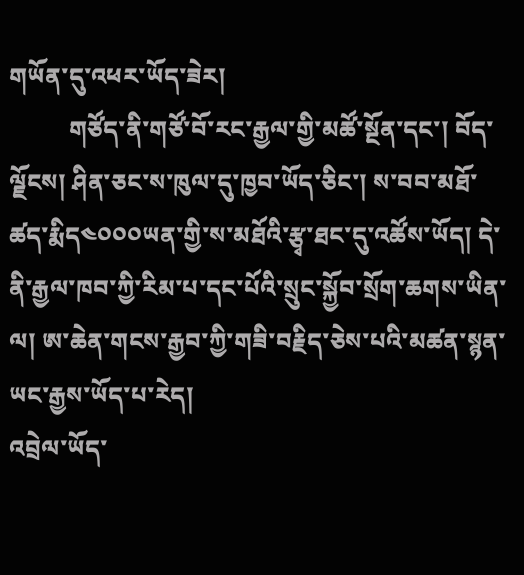གཡོན་དུ་འཕར་ཡོད་ཟེར།
          གཙོད་ནི་གཙོ་བོ་རང་རྒྱལ་གྱི་མཚོ་སྔོན་དང་། བོད་ལྗོངས། ཤིན་ཅང་ས་ཁུལ་དུ་ཁྱབ་ཡོད་ཅིང་། ས་བབ་མཐོ་ཚད་རྨིད༤༠༠༠ཡན་གྱི་ས་མཐོའི་རྩྭ་ཐང་དུ་འཚོས་ཡོད། དེ་ནི་རྒྱལ་ཁབ་ཀྱི་རིམ་པ་དང་པོའི་སྲུང་སྐྱོབ་སྲོག་ཆགས་ཡིན་ལ། ཨ་ཆེན་གངས་རྒྱབ་ཀྱི་གཟི་བརྗིད་ཅེས་པའི་མཚན་སྙན་ཡང་རྒྱས་ཡོད་པ་རེད།
འབྲེལ་ཡོད་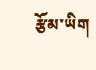རྩོམ་ཡིག